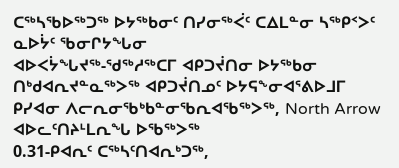ᑕᖅᓴᖃᐅᖅᑐᖅ ᐅᔭᖅᑲᓂᑦ ᑎᓯᓂᖅᐹᑦ ᑕᐃᒪᓐᓂ ᓴᖅᑭᑉᐳᑦ ᓇᐅᔮᑦ ᖃᓂᒋᔭᖓᓂ
ᐊᐅᐸᔮᖓᔪᖅ-ᖁᖅᓱᖅᑕᒥ ᐊᑭᑐᔫᑎᓂ ᐅᔭᖅᑲᓂ ᑎᒃᑯᐊᕆᔪᓐᓇᖅᐳᖅ ᐊᑭᑐᔫᑎᓄᑦ ᐅᔭᕋᖕᓂᐊᕐᕕᐅᒧᒥ ᑭᓯᐊᓂ ᐱᓕᕆᓂᖃᒃᑲᓐᓂᖃᕆᐊᖃᖅᐳᖅ, North Arrow ᐊᐅᓚᑦᑎᔨᒻᒪᕆᖓ ᐅᖃᖅᐳᖅ
0.31-ᑭᐊᕆᑦ ᑕᖅᓴᑦᑎᐊᕆᒃᑐᖅ,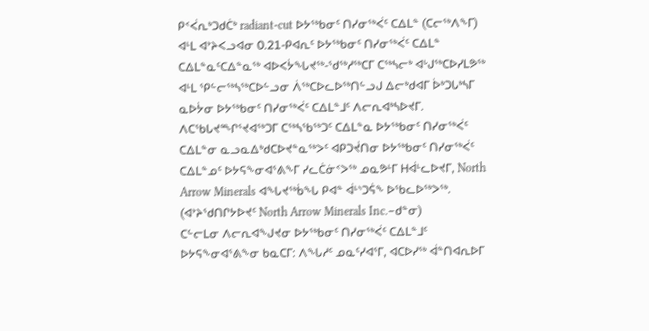ᑭᑉᐹᕆᒃᑐᑯᑖᒃ radiant-cut ᐅᔭᖅᑲᓂᑦ ᑎᓯᓂᖅᐹᑦ ᑕᐃᒪᓐ (ᑕᓕᖅᐱᖕᒥ) ᐊᒻᒪ ᐊᔾᔨᐸᓗᐊᓂ 0.21-ᑭᐊᕆᑦ ᐅᔭᖅᑲᓂᑦ ᑎᓯᓂᖅᐹᑦ ᑕᐃᒪᓐ ᑕᐃᒪᓐᓇᑦᑕᐃᓐᓇᖅ ᐊᐅᐸᔮᖓᔪᖅ-ᖁᖅᓱᖅᑕᒥ ᑕᖅᓴᓕᒃ ᐊᒡᒍᖅᑕᐅᓯᒪᕗᖅ ᐊᒻᒪ ᕿᓪᓕᖅᓴᖅᑕᐅᓪᓗᓂ ᐲᖅᑕᐅᓚᐅᖅᑎᓪᓗᒍ ᐃᓕᒃᑯᐊᒥ ᐆᒃᑐᒐᒃᓴᒥ ᓇᐅᔮᓂ ᐅᔭᖅᑲᓂᑦ ᑎᓯᓂᖅᐹᑦ ᑕᐃᒪᓐᒧᑦ ᐱᓕᕆᐊᒃᓴᐅᔪᒥ. ᐱᑕᖃᒐᔪᙱᕐᔪᐊᖅᑐᒥ ᑕᖅᓴᖃᖅᑐᑦ ᑕᐃᒪᓐᓇ ᐅᔭᖅᑲᓂᑦ ᑎᓯᓂᖅᐹᑦ ᑕᐃᒪᓐᓂ ᓇᓗᓇᐃᒃᑯᑕᐅᔪᓐᓇᖅᐳᑦ ᐊᑭᑐᔫᑎᓂ ᐅᔭᖅᑲᓂᑦ ᑎᓯᓂᖅᐹᑦ ᑕᐃᒪᓐᓄᑦ ᐅᔭᕋᖕᓂᐊᕐᕕᖕᒥ ᓯᓚᑖᓃᑉᐳᖅ ᓄᓇᕗᒻᒥ ᕼᐋᒻᓚᐅᔪᒥ, North Arrow Minerals ᐊᖓᔪᖅᑳᖓ ᑭᐊᓐ ᐋᒻᔅᑐᕌᖕ ᐅᖃᓚᐅᖅᐳᖅ. (ᐊᔾᔨᖁᑎᒋᔭᐅᔪᑦ North Arrow Minerals Inc.−ᑯᓐᓂ)
ᑕᓪᓕᒪᓂ ᐱᓕᕆᐊᖑᔪᓂ ᐅᔭᖅᑲᓂᑦ ᑎᓯᓂᖅᐹᑦ ᑕᐃᒪᓐᒧᑦ ᐅᔭᕋᖕᓂᐊᕐᕕᖕᓂ ᑲᓇᑕᒥ: ᐱᖓᓱᑦ ᓄᓇᑦᓯᐊᕐᒥ, ᐊᑕᐅᓯᖅ ᐋᓐᑎᐊᕆᐅᒥ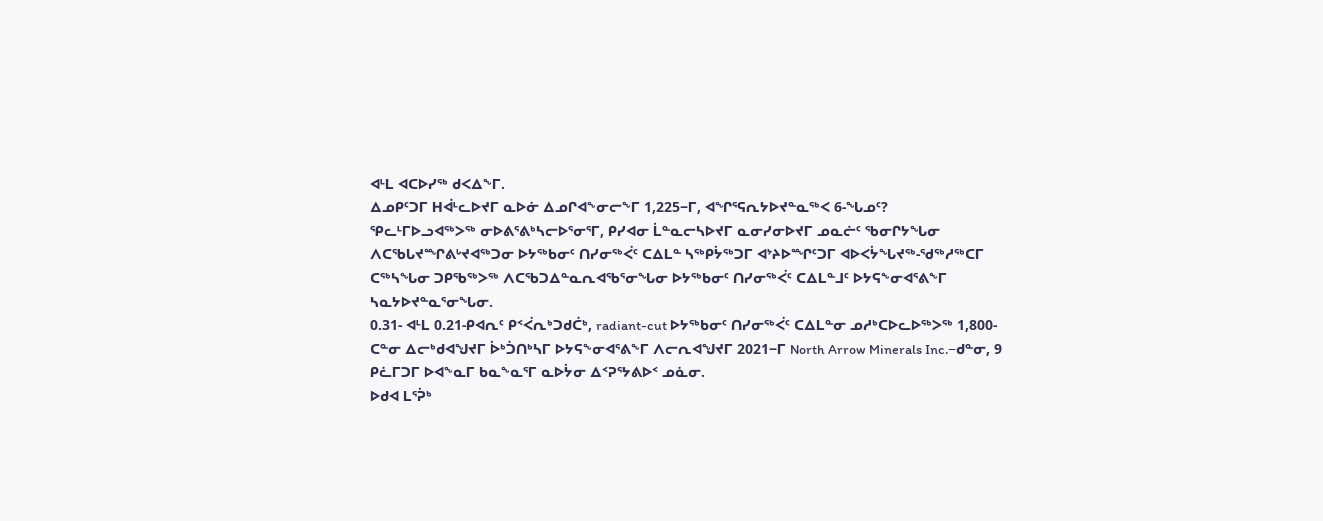ᐊᒻᒪ ᐊᑕᐅᓯᖅ ᑯᐸᐃᖕᒥ.
ᐃᓄᑭᑦᑐᒥ ᕼᐋᒻᓚᐅᔪᒥ ᓇᐅᓃ ᐃᓄᒋᐊᖕᓂᓕᖕᒥ 1,225−ᒥ, ᐊᖏᕐᕋᕆᔭᐅᔪᓐᓇᖅᐸ 6-ᖓᓄᑦ?
ᕿᓚᒻᒥᐅᓗᐊᖅᐳᖅ ᓂᐅᕕᕐᕕᒃᓴᓕᐅᕐᓂᕐᒥ, ᑭᓯᐊᓂ ᒫᓐᓇᓕᓴᐅᔪᒥ ᓇᓂᓯᓂᐅᔪᒥ ᓄᓇᓖᑦ ᖃᓂᒋᔭᖓᓂ ᐱᑕᖃᒐᔪᙱᕕᒡᔪᐊᖅᑐᓂ ᐅᔭᖅᑲᓂᑦ ᑎᓯᓂᖅᐹᑦ ᑕᐃᒪᓐ ᓴᖅᑭᔮᖅᑐᒥ ᐊᔾᔨᐅᙱᑦᑐᒥ ᐊᐅᐸᔮᖓᔪᖅ-ᖁᖅᓱᖅᑕᒥ ᑕᖅᓴᖓᓂ ᑐᑭᖃᖅᐳᖅ ᐱᑕᖃᑐᐃᓐᓇᕆᐊᖃᕐᓂᖓᓂ ᐅᔭᖅᑲᓂᑦ ᑎᓯᓂᖅᐹᑦ ᑕᐃᒪᓐᒧᑦ ᐅᔭᕋᖕᓂᐊᕐᕕᖕᒥ ᓴᓇᔭᐅᔪᓐᓇᕐᓂᖓᓂ.
0.31- ᐊᒻᒪ 0.21-ᑭᐊᕆᑦ ᑭᑉᐹᕆᒃᑐᑯᑖᒃ, radiant-cut ᐅᔭᖅᑲᓂᑦ ᑎᓯᓂᖅᐹᑦ ᑕᐃᒪᓐᓂ ᓄᓱᒃᑕᐅᓚᐅᖅᐳᖅ 1,800-ᑕᓐᓂ ᐃᓕᒃᑯᐊᖑᔪᒥ ᐆᒃᑑᑎᒃᓴᒥ ᐅᔭᕋᖕᓂᐊᕐᕕᖕᒥ ᐱᓕᕆᐊᖑᔪᒥ 2021−ᒥ North Arrow Minerals Inc.−ᑯᓐᓂ, 9 ᑭᓛᒥᑐᒥ ᐅᐊᖕᓇᒥ ᑲᓇᖕᓇᕐᒥ ᓇᐅᔮᓂ ᐃᑉᕈᕐᔭᕕᐅᑉ ᓄᓈᓂ.
ᐅᑯᐊ ᒪᕐᕉᒃ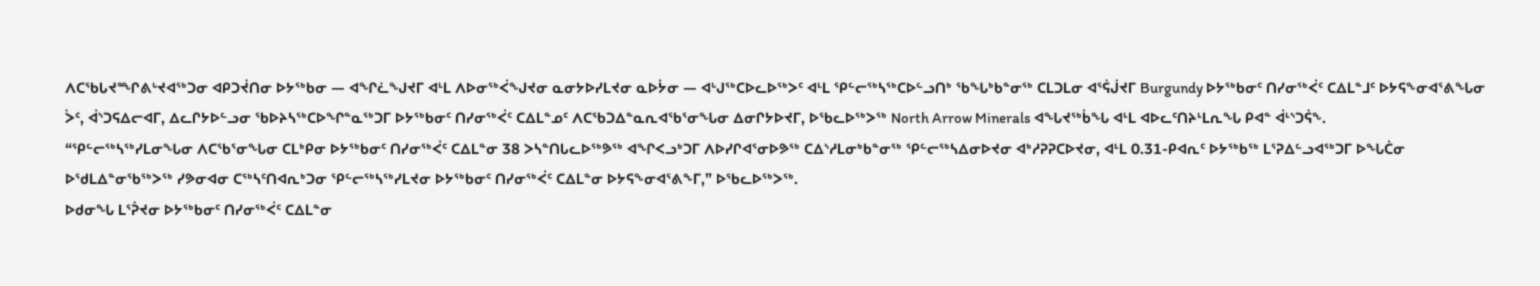ᐱᑕᖃᒐᔪᙱᕕᒡᔪᐊᖅᑐᓂ ᐊᑭᑐᔫᑎᓂ ᐅᔭᖅᑲᓂ — ᐊᖏᓛᖑᔪᒥ ᐊᒻᒪ ᐱᐅᓂᖅᐹᖑᔪᓂ ᓇᓂᔭᐅᓯᒪᔪᓂ ᓇᐅᔮᓂ — ᐊᒡᒍᖅᑕᐅᓚᐅᖅᐳᑦ ᐊᒻᒪ ᕿᓪᓕᖅᓴᖅᑕᐅᓪᓗᑎᒃ ᖃᖓᒃᑲᓐᓂᖅ ᑕᒪᑐᒪᓂ ᐊᕐᕌᒎᔪᒥ Burgundy ᐅᔭᖅᑲᓂᑦ ᑎᓯᓂᖅᐹᑦ ᑕᐃᒪᓐᒧᑦ ᐅᔭᕋᖕᓂᐊᕐᕕᖓᓂ ᐴᑦ, ᐋᔅᑐᕋᐃᓕᐊᒥ, ᐃᓚᒋᔭᐅᓪᓗᓂ ᖃᐅᔨᓴᖅᑕᐅᖏᓐᓇᖅᑐᒥ ᐅᔭᖅᑲᓂᑦ ᑎᓯᓂᖅᐹᑦ ᑕᐃᒪᓐᓄᑦ ᐱᑕᖃᑐᐃᓐᓇᕆᐊᖃᕐᓂᖓᓂ ᐃᓂᒋᔭᐅᔪᒥ, ᐅᖃᓚᐅᖅᐳᖅ North Arrow Minerals ᐊᖓᔪᖅᑳᖓ ᐊᒻᒪ ᐊᐅᓚᑦᑎᔨᒻᒪᕆᖓ ᑭᐊᓐ ᐋᒻᔅᑐᕌᖕ.
“ᕿᓪᓕᖅᓴᖅᓯᒪᓂᖓᓂ ᐱᑕᖃᕐᓂᖓᓂ ᑕᒪᒃᑭᓂ ᐅᔭᖅᑲᓂᑦ ᑎᓯᓂᖅᐹᑦ ᑕᐃᒪᓐᓂ 38 ᐳᓴᓐᑎᒐᓚᐅᖅᕗᖅ ᐊᖏᐸᓗᒃᑐᒥ ᐱᐅᓯᒋᐊᕐᓂᐅᕗᖅ ᑕᐃᔅᓱᒪᓂᒃᑲᓐᓂᖅ ᕿᓪᓕᖅᓴᐃᓂᐅᔪᓂ ᐊᒃᓱᕈᕈᑕᐅᔪᓂ, ᐊᒻᒪ 0.31-ᑭᐊᕆᑦ ᐅᔭᖅᑲᖅ ᒪᕐᕈᐃᓪᓗᐊᖅᑐᒥ ᐅᖓᑖᓂ ᐅᖁᒪᐃᓐᓂᖃᖅᐳᖅ ᓯᕗᓂᐊᓂ ᑕᖅᓴᑦᑎᐊᕆᒃᑐᓂ ᕿᓪᓕᖅᓴᖅᓯᒪᔪᓂ ᐅᔭᖅᑲᓂᑦ ᑎᓯᓂᖅᐹᑦ ᑕᐃᒪᓐᓂ ᐅᔭᕋᖕᓂᐊᕐᕕᖕᒥ,” ᐅᖃᓚᐅᖅᐳᖅ.
ᐅᑯᓂᖓ ᒪᕐᕉᔪᓂ ᐅᔭᖅᑲᓂᑦ ᑎᓯᓂᖅᐹᑦ ᑕᐃᒪᓐᓂ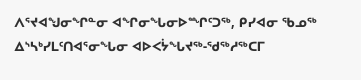ᐱᕐᔪᐊᖑᓂᖏᓐᓂ ᐊᖏᓂᖓᓂᐅᙱᑦᑐᖅ, ᑭᓯᐊᓂ ᖃᓄᖅ ᐃᔅᓴᒃᓯᒪᑦᑎᐊᕐᓂᖓᓂ ᐊᐅᐸᔮᖓᔪᖅ-ᖁᖅᓱᖅᑕᒥ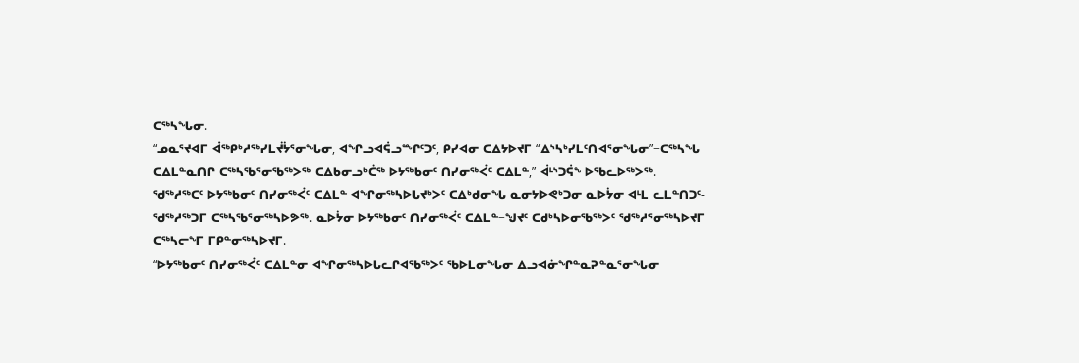ᑕᖅᓴᖓᓂ.
“ᓄᓇᕐᔪᐊᒥ ᐋᖅᑭᒃᓱᖅᓯᒪᔫᔮᕐᓂᖓᓂ, ᐊᖏᓗᐊᕌᓗᙱᑦᑐᑦ, ᑭᓯᐊᓂ ᑕᐃᔭᐅᔪᒥ “ᐃᔅᓴᒃᓯᒪᑦᑎᐊᕐᓂᖓᓂ”−ᑕᖅᓴᖓ ᑕᐃᒪᓐᓇᑎᒋ ᑕᖅᓴᖃᕐᓂᖃᖅᐳᖅ ᑕᐃᑲᓂᓗᒃᑖᖅ ᐅᔭᖅᑲᓂᑦ ᑎᓯᓂᖅᐹᑦ ᑕᐃᒪᓐ,” ᐋᒻᔅᑐᕌᖕ ᐅᖃᓚᐅᖅᐳᖅ.
ᖁᖅᓱᖅᑕᑦ ᐅᔭᖅᑲᓂᑦ ᑎᓯᓂᖅᐹᑦ ᑕᐃᒪᓐ ᐊᖏᓂᖅᓴᐅᒐᔪᒃᐳᑦ ᑕᐃᒃᑯᓂᖓ ᓇᓂᔭᐅᕙᒃᑐᓂ ᓇᐅᔮᓂ ᐊᒻᒪ ᓚᒪᓐᑎᑐᑦ-ᖁᖅᓱᖅᑐᒥ ᑕᖅᓴᖃᕐᓂᖅᓴᐅᕗᖅ. ᓇᐅᔮᓂ ᐅᔭᖅᑲᓂᑦ ᑎᓯᓂᖅᐹᑦ ᑕᐃᒪᓐ−ᖑᔪᑦ ᑕᑯᒃᓴᐅᓂᖃᖅᐳᑦ ᖁᖅᓱᕐᓂᖅᓴᐅᔪᒥ ᑕᖅᓴᓕᖕᒥ ᒥᑭᓐᓂᖅᓴᐅᔪᒥ.
“ᐅᔭᖅᑲᓂᑦ ᑎᓯᓂᖅᐹᑦ ᑕᐃᒪᓐᓂ ᐊᖏᓂᖅᓴᐅᒐᓚᒋᐊᖃᖅᐳᑦ ᖃᐅᒪᓂᖓᓂ ᐃᓗᐊᓃᖏᓐᓇᕈᓐᓇᕐᓂᖓᓂ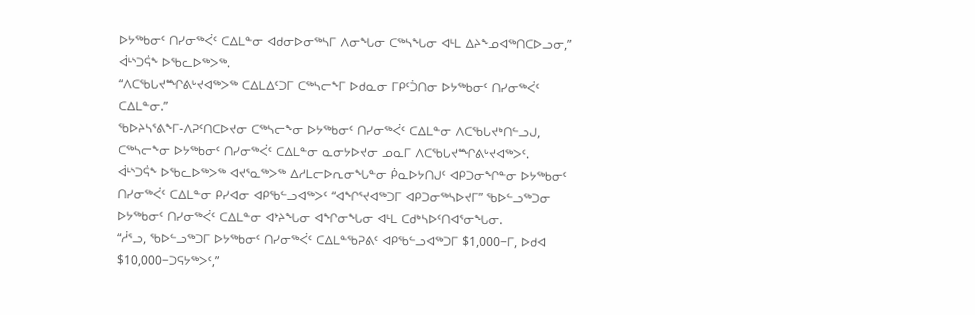ᐅᔭᖅᑲᓂᑦ ᑎᓯᓂᖅᐹᑦ ᑕᐃᒪᓐᓂ ᐊᑯᓂᐅᓂᖅᓴᒥ ᐱᓂᖓᓂ ᑕᖅᓴᖓᓂ ᐊᒻᒪ ᐃᔨᖕᓄᐊᖅᑎᑕᐅᓗᓂ,” ᐋᒻᔅᑐᕌᖕ ᐅᖃᓚᐅᖅᐳᖅ.
“ᐱᑕᖃᒐᔪᙱᕕᒡᔪᐊᖅᐳᖅ ᑕᐃᒪᐃᑦᑐᒥ ᑕᖅᓴᓕᖕᒥ ᐅᑯᓇᓂ ᒥᑭᑦᑑᑎᓂ ᐅᔭᖅᑲᓂᑦ ᑎᓯᓂᖅᐹᑦ ᑕᐃᒪᓐᓂ.”
ᖃᐅᔨᓴᕐᕕᖕᒥ-ᐱᕈᑦᑎᑕᐅᔪᓂ ᑕᖅᓴᓕᖕᓂ ᐅᔭᖅᑲᓂᑦ ᑎᓯᓂᖅᐹᑦ ᑕᐃᒪᓐᓂ ᐱᑕᖃᒐᔪᒃᑎᓪᓗᒍ, ᑕᖅᓴᓕᖕᓂ ᐅᔭᖅᑲᓂᑦ ᑎᓯᓂᖅᐹᑦ ᑕᐃᒪᓐᓂ ᓇᓂᔭᐅᔪᓂ ᓄᓇᒥ ᐱᑕᖃᒐᔪᙱᕕᒡᔪᐊᖅᐳᑦ.
ᐋᒻᔅᑐᕌᖕ ᐅᖃᓚᐅᖅᐳᖅ ᐊᔪᕐᓇᖅᐳᖅ ᐃᓱᒪᓕᐅᕆᓂᖓᓐᓂ ᑮᓇᐅᔭᑎᒍᑦ ᐊᑭᑐᓂᖏᓐᓂ ᐅᔭᖅᑲᓂᑦ ᑎᓯᓂᖅᐹᑦ ᑕᐃᒪᓐᓂ ᑭᓯᐊᓂ ᐊᑭᖃᓪᓗᐊᖅᐳᑦ “ᐊᖏᕐᔪᐊᖅᑐᒥ ᐊᑭᑐᓂᖅᓴᐅᔪᒥ” ᖃᐅᓪᓗᖅᑐᓂ ᐅᔭᖅᑲᓂᑦ ᑎᓯᓂᖅᐹᑦ ᑕᐃᒪᓐᓂ ᐊᔾᔨᖓᓂ ᐊᖏᓂᖓᓂ ᐊᒻᒪ ᑕᑯᒃᓴᐅᑦᑎᐊᕐᓂᖓᓂ.
“ᓲᕐᓗ, ᖃᐅᓪᓗᖅᑐᒥ ᐅᔭᖅᑲᓂᑦ ᑎᓯᓂᖅᐹᑦ ᑕᐃᒪᓐᖃᕈᕕᑦ ᐊᑭᖃᓪᓗᐊᖅᑐᒥ $1,000−ᒥ, ᐅᑯᐊ $10,000−ᑐᕋᔭᖅᐳᑦ,”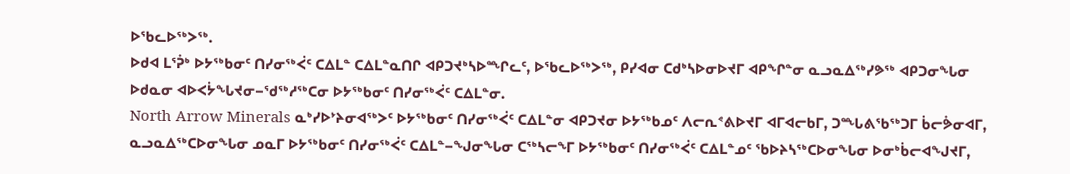ᐅᖃᓚᐅᖅᐳᖅ.
ᐅᑯᐊ ᒪᕐᕉᒃ ᐅᔭᖅᑲᓂᑦ ᑎᓯᓂᖅᐹᑦ ᑕᐃᒪᓐ ᑕᐃᒪᓐᓇᑎᒋ ᐊᑭᑐᔪᒃᓴᐅᙱᓚᑦ, ᐅᖃᓚᐅᖅᐳᖅ, ᑭᓯᐊᓂ ᑕᑯᒃᓴᐅᓂᐅᔪᒥ ᐊᑭᖏᓐᓂ ᓇᓗᓇᐃᖅᓯᕗᖅ ᐊᑭᑐᓂᖓᓂ ᐅᑯᓇᓂ ᐊᐅᐸᔮᖓᔪᓂ−ᖁᖅᓱᖅᑕᓂ ᐅᔭᖅᑲᓂᑦ ᑎᓯᓂᖅᐹᑦ ᑕᐃᒪᓐᓂ.
North Arrow Minerals ᓇᒃᓯᐅᔾᔨᓂᐊᖅᐳᑦ ᐅᔭᖅᑲᓂᑦ ᑎᓯᓂᖅᐹᑦ ᑕᐃᒪᓐᓂ ᐊᑭᑐᔪᓂ ᐅᔭᖅᑲᓄᑦ ᐱᓕᕆᕝᕕᐅᔪᒥ ᐊᒥᐊᓕᑲᒥ, ᑐᙵᕕᖃᖅᑐᒥ ᑳᓕᕘᓂᐊᒥ, ᓇᓗᓇᐃᖅᑕᐅᓂᖓᓂ ᓄᓇᒥ ᐅᔭᖅᑲᓂᑦ ᑎᓯᓂᖅᐹᑦ ᑕᐃᒪᓐ−ᖑᓂᖓᓂ ᑕᖅᓴᓕᖕᒥ ᐅᔭᖅᑲᓂᑦ ᑎᓯᓂᖅᐹᑦ ᑕᐃᒪᓐᓄᑦ ᖃᐅᔨᓴᖅᑕᐅᓂᖓᓂ ᐅᓂᒃᑳᓕᐊᖑᔪᒥ,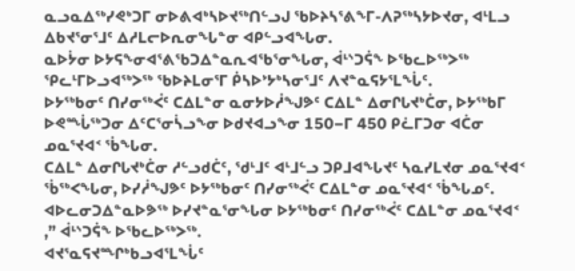ᓇᓗᓇᐃᖅᓯᕙᒃᑐᒥ ᓂᐅᕕᐊᒃᓴᐅᔪᖅᑎᓪᓗᒍ ᖃᐅᔨᓴᕐᕕᖕᒥ-ᐱᕈᖅᓴᔭᐅᔪᓂ, ᐊᒻᒪᓗ ᐃᑲᔪᕐᓂᕐᒧᑦ ᐃᓱᒪᓕᐅᕆᓂᖓᓐᓂ ᐊᑭᓪᓗᐊᖓᓂ.
ᓇᐅᔮᓂ ᐅᔭᕋᖕᓂᐊᕐᕕᖃᑐᐃᓐᓇᕆᐊᖃᕐᓂᖓᓂ, ᐋᒻᔅᑐᕌᖕ ᐅᖃᓚᐅᖅᐳᖅ ᕿᓚᒻᒥᐅᓗᐊᖅᐳᖅ ᖃᐅᔨᒪᓂᕐᒥ ᑮᓴᐅᔾᔭᒃᓴᓂᕐᒧᑦ ᐱᔪᓐᓇᕋᔭᕐᒪᖔᑦ.
ᐅᔭᖅᑲᓂᑦ ᑎᓯᓂᖅᐹᑦ ᑕᐃᒪᓐᓂ ᓇᓂᔭᐅᓲᖑᕗᑦ ᑕᐃᒪᓐ ᐃᓂᒋᒐᔪᒃᑖᓂ, ᐅᔭᖅᑲᒥ ᐅᕙᙶᖅᑐᓂ ᐃᑦᑕᕐᓂᓵᓗᖕᓂ ᐅᑯᔪᐊᓗᖕᓂ 150−ᒥ 450 ᑭᓛᒥᑐᓂ ᐊᑖᓂ ᓄᓇᕐᔪᐊᑉ ᖄᖓᓂ.
ᑕᐃᒪᓐ ᐃᓂᒋᒐᔪᒃᑖᓂ ᓱᓪᓗᑯᑖᑦ, ᖁᒻᒧᑦ ᐊᒻᒧᓪᓗ ᑐᑭᒧᐊᖓᔪᑦ ᓴᓇᓯᒪᔪᓂ ᓄᓇᕐᔪᐊᑉ ᖄᖅᐸᖓᓂ, ᐅᓯᓲᖑᕗᑦ ᐅᔭᖅᑲᓂᑦ ᑎᓯᓂᖅᐹᑦ ᑕᐃᒪᓐᓂ ᓄᓇᕐᔪᐊᑉ ᖄᖓᓄᑦ.
ᐊᐅᓚᓂᑐᐃᓐᓇᐅᕗᖅ ᐅᓯᔪᓐᓇᕐᓂᖓᓂ ᐅᔭᖅᑲᓂᑦ ᑎᓯᓂᖅᐹᑦ ᑕᐃᒪᓐᓂ ᓄᓇᕐᔪᐊᑉ ,” ᐋᒻᔅᑐᕌᖕ ᐅᖃᓚᐅᖅᐳᖅ.
ᐊᔪᕐᓇᕋᔪᙱᒃᑲᓗᐊᕐᒪᖔᑦ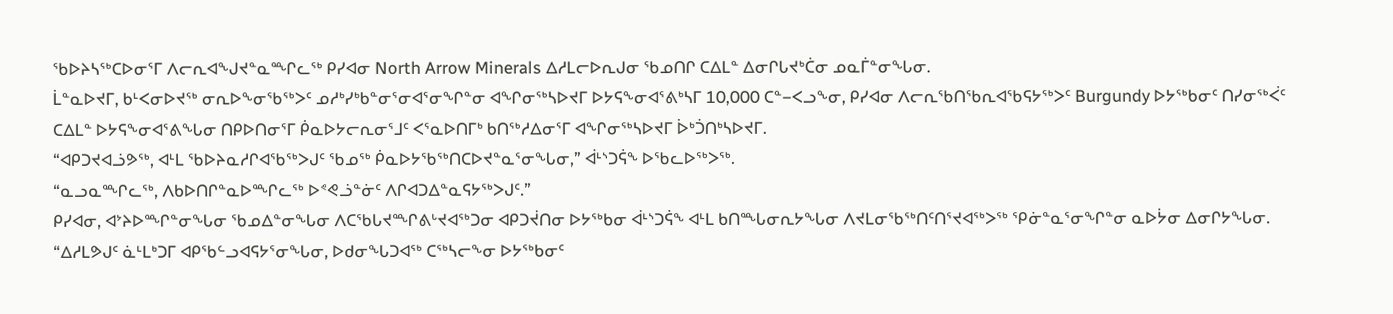ᖃᐅᔨᓴᖅᑕᐅᓂᕐᒥ ᐱᓕᕆᐊᖑᔪᓐᓇᙱᓚᖅ ᑭᓯᐊᓂ North Arrow Minerals ᐃᓱᒪᓕᐅᕆᒍᓂ ᖃᓄᑎᒋ ᑕᐃᒪᓐ ᐃᓂᒋᒐᔪᒃᑖᓂ ᓄᓇᒦᓐᓂᖓᓂ.
ᒫᓐᓇᐅᔪᒥ, ᑲᒻᐸᓂᐅᔪᖅ ᓂᕆᐅᖕᓂᖃᖅᐳᑦ ᓄᓱᒃᓯᒃᑲᓐᓂᕐᓂᐊᕐᓂᖏᓐᓂ ᐊᖏᓂᖅᓴᐅᔪᒥ ᐅᔭᕋᖕᓂᐊᕐᕕᒃᓴᒥ 10,000 ᑕᓐ−ᐸᓗᖕᓂ, ᑭᓯᐊᓂ ᐱᓕᕆᖃᑎᖃᕆᐊᖃᕋᔭᖅᐳᑦ Burgundy ᐅᔭᖅᑲᓂᑦ ᑎᓯᓂᖅᐹᑦ ᑕᐃᒪᓐ ᐅᔭᕋᖕᓂᐊᕐᕕᖓᓂ ᑎᑭᐅᑎᓂᕐᒥ ᑮᓇᐅᔭᓕᕆᓂᕐᒧᑦ ᐸᕐᓇᐅᑎᒥᒃ ᑲᑎᖅᓱᐃᓂᕐᒥ ᐊᖏᓂᖅᓴᐅᔪᒥ ᐆᒃᑑᑎᒃᓴᐅᔪᒥ.
“ᐊᑭᑐᔪᐊᓘᕗᖅ, ᐊᒻᒪ ᖃᐅᔨᓇᓱᒋᐊᖃᖅᐳᒍᑦ ᖃᓄᖅ ᑮᓇᐅᔭᖃᖅᑎᑕᐅᔪᓐᓇᕐᓂᖓᓂ,” ᐋᒻᔅᑐᕌᖕ ᐅᖃᓚᐅᖅᐳᖅ.
“ᓇᓗᓇᙱᓚᖅ, ᐱᑲᐅᑎᒋᓐᓇᐅᙱᓚᖅ ᐅᕝᕙᓘᓐᓃᑦ ᐱᒋᐊᑐᐃᓐᓇᕋᔭᖅᐳᒍᑦ.”
ᑭᓯᐊᓂ, ᐊᔾᔨᐅᙱᓐᓂᖓᓂ ᖃᓄᐃᓐᓂᖓᓂ ᐱᑕᖃᒐᔪᙱᕕᒡᔪᐊᖅᑐᓂ ᐊᑭᑐᔫᑎᓂ ᐅᔭᖅᑲᓂ ᐋᒻᔅᑐᕌᖕ ᐊᒻᒪ ᑲᑎᙵᓂᕆᔭᖓᓂ ᐱᔪᒪᓂᖃᖅᑎᑦᑎᕐᔪᐊᖅᐳᖅ ᕿᓃᓐᓇᕐᓂᖏᓐᓂ ᓇᐅᔮᓂ ᐃᓂᒋᔭᖓᓂ.
“ᐃᓱᒪᕗᒍᑦ ᓈᒻᒪᒃᑐᒥ ᐊᑭᖃᓪᓗᐊᕋᔭᕐᓂᖓᓂ, ᐅᑯᓂᖓᑐᐊᖅ ᑕᖅᓴᓕᖕᓂ ᐅᔭᖅᑲᓂᑦ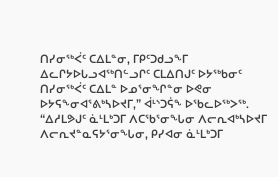ᑎᓯᓂᖅᐹᑦ ᑕᐃᒪᓐᓂ, ᒥᑭᑦᑐᑯᓗᖕᒥ ᐃᓚᒋᔭᐅᒐᓗᐊᖅᑎᓪᓗᒋᑦ ᑕᒪᐃᑎᒍᑦ ᐅᔭᖅᑲᓂᑦ ᑎᓯᓂᖅᐹᑦ ᑕᐃᒪᓐ ᐅᓄᕐᓂᖏᓐᓂ ᐅᕙᓂ ᐅᔭᕋᖕᓂᐊᕐᕕᒃᓴᐅᔪᒥ,” ᐋᒻᔅᑐᕌᖕ ᐅᖃᓚᐅᖅᐳᖅ.
“ᐃᓱᒪᕗᒍᑦ ᓈᒻᒪᒃᑐᒥ ᐱᑕᖃᕐᓂᖓᓂ ᐱᓕᕆᐊᒃᓴᐅᔪᒥ ᐱᓕᕆᔪᓐᓇᕋᔭᕐᓂᖓᓂ, ᑭᓯᐊᓂ ᓈᒻᒪᒃᑐᒥ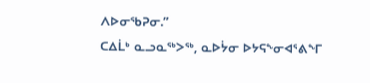ᐱᐅᓂᖃᕈᓂ.”
ᑕᐃᒫᒃ ᓇᓗᓇᖅᐳᖅ, ᓇᐅᔮᓂ ᐅᔭᕋᖕᓂᐊᕐᕕᖕᒥ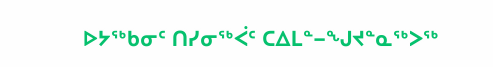ᐅᔭᖅᑲᓂᑦ ᑎᓯᓂᖅᐹᑦ ᑕᐃᒪᓐ−ᖑᔪᓐᓇᖅᐳᖅ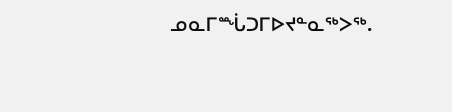ᓄᓇᒥᙶᑐᒥᐅᔪᓐᓇᖅᐳᖅ.